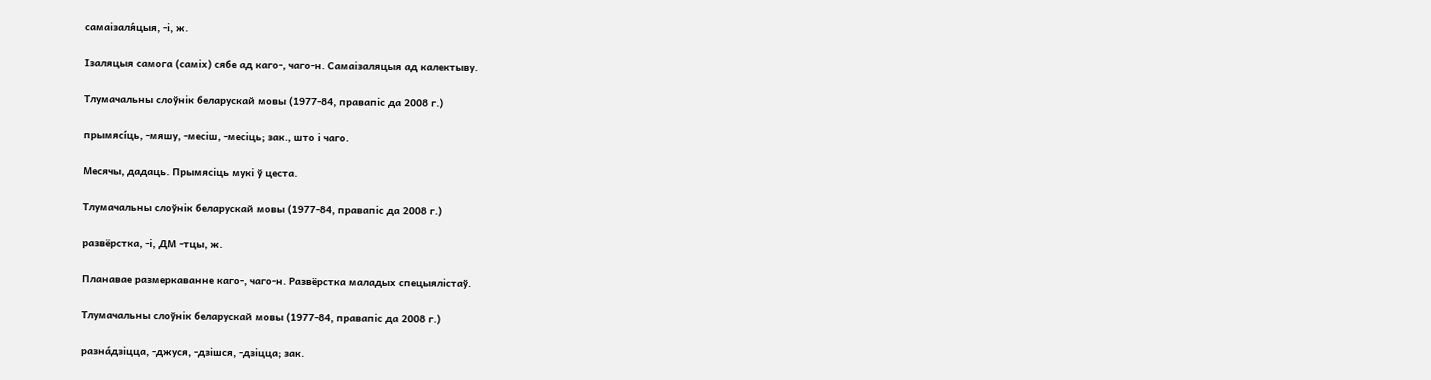самаізаля́цыя, ‑і, ж.

Ізаляцыя самога (саміх) сябе ад каго‑, чаго‑н. Самаізаляцыя ад калектыву.

Тлумачальны слоўнік беларускай мовы (1977-84, правапіс да 2008 г.)

прымясі́ць, ‑мяшу, ‑месіш, ‑месіць; зак., што і чаго.

Месячы, дадаць. Прымясіць мукі ў цеста.

Тлумачальны слоўнік беларускай мовы (1977-84, правапіс да 2008 г.)

развёрстка, ‑і, ДМ ‑тцы, ж.

Планавае размеркаванне каго‑, чаго‑н. Развёрстка маладых спецыялістаў.

Тлумачальны слоўнік беларускай мовы (1977-84, правапіс да 2008 г.)

разна́дзіцца, ‑джуся, ‑дзішся, ‑дзіцца; зак.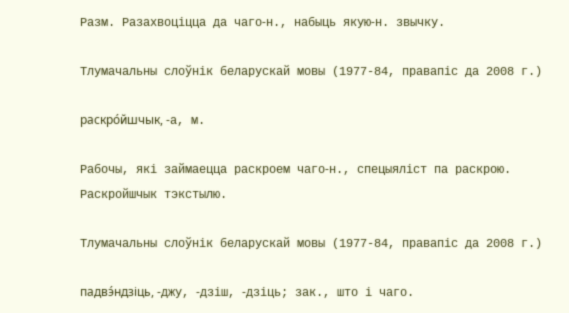Разм. Разахвоціцца да чаго‑н., набыць якую‑н. звычку.

Тлумачальны слоўнік беларускай мовы (1977-84, правапіс да 2008 г.)

раскро́йшчык, ‑а, м.

Рабочы, які займаецца раскроем чаго‑н., спецыяліст па раскрою. Раскройшчык тэкстылю.

Тлумачальны слоўнік беларускай мовы (1977-84, правапіс да 2008 г.)

падвэ́ндзіць, ‑джу, ‑дзіш, ‑дзіць; зак., што і чаго.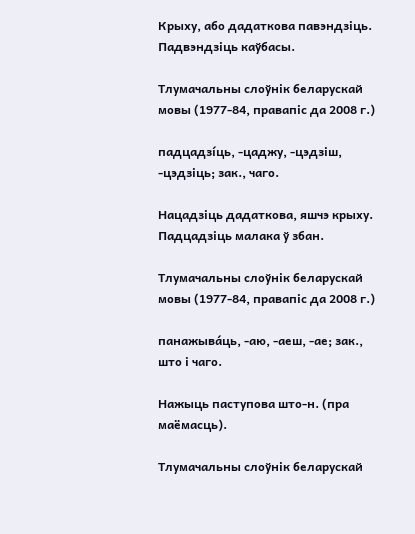Крыху, або дадаткова павэндзіць. Падвэндзіць каўбасы.

Тлумачальны слоўнік беларускай мовы (1977-84, правапіс да 2008 г.)

падцадзі́ць, ‑цаджу, ‑цэдзіш, ‑цэдзіць; зак., чаго.

Нацадзіць дадаткова, яшчэ крыху. Падцадзіць малака ў збан.

Тлумачальны слоўнік беларускай мовы (1977-84, правапіс да 2008 г.)

панажыва́ць, ‑аю, ‑аеш, ‑ае; зак., што і чаго.

Нажыць паступова што‑н. (пра маёмасць).

Тлумачальны слоўнік беларускай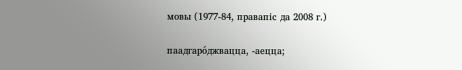мовы (1977-84, правапіс да 2008 г.)

паадгаро́джвацца, ‑аецца;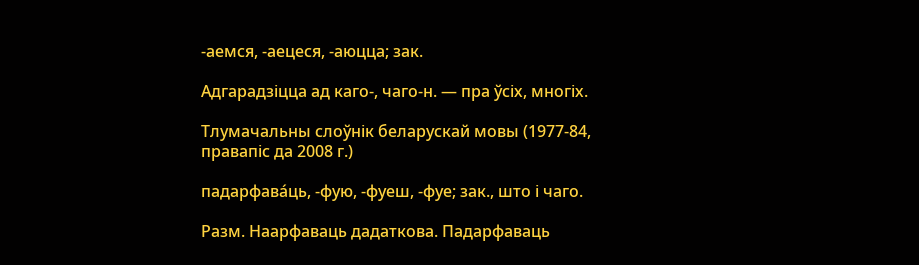‑аемся, ‑аецеся, ‑аюцца; зак.

Адгарадзіцца ад каго‑, чаго‑н. — пра ўсіх, многіх.

Тлумачальны слоўнік беларускай мовы (1977-84, правапіс да 2008 г.)

падарфава́ць, ‑фую, ‑фуеш, ‑фуе; зак., што і чаго.

Разм. Наарфаваць дадаткова. Падарфаваць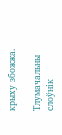крыху збожжа.

Тлумачальны слоўнік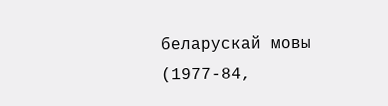беларускай мовы (1977-84,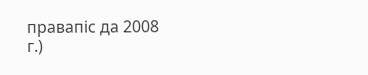правапіс да 2008 г.)